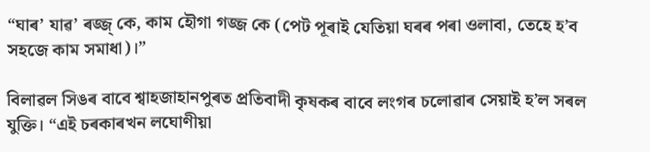“ঘাৰ’ যাৱ’ ৰজ্জ্ কে, কাম হৌগা গজ্জ কে (পেট পূৰাই যেতিয়া ঘৰৰ পৰা ওলাবা, তেহে হ’ব সহজে কাম সমাধা)।”

বিলাৱল সিঙৰ বাবে শ্বাহজাহানপুৰত প্ৰতিবাদী কৃষকৰ বাবে লংগৰ চলোৱাৰ সেয়াই হ’ল সৰল যুক্তি। “এই চৰকাৰখন লঘোণীয়া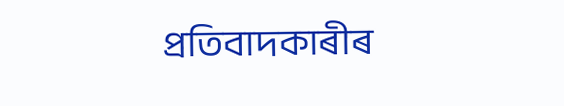প্ৰতিবাদকাৰীৰ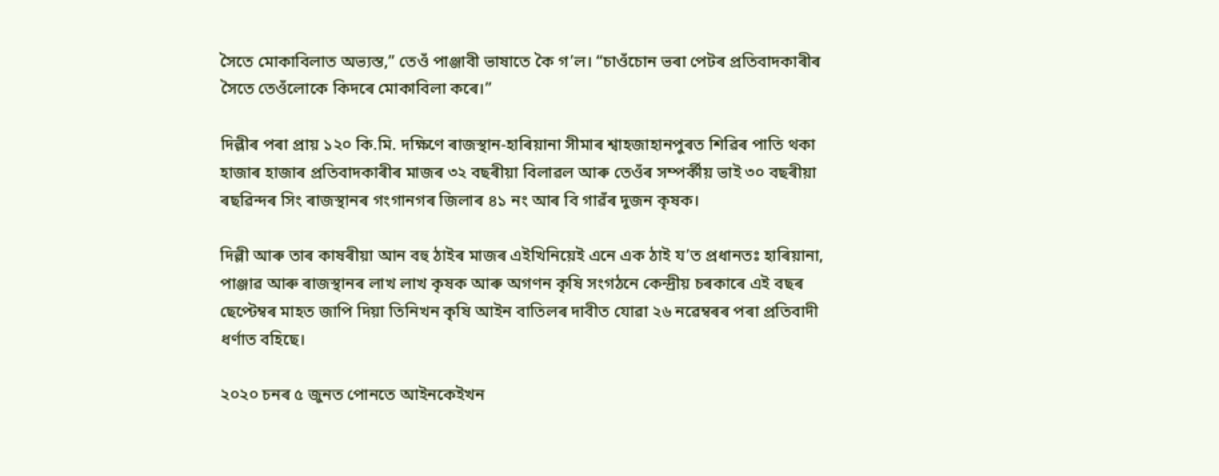সৈতে মোকাবিলাত অভ্যস্ত,” তেওঁ পাঞ্জাবী ভাষাতে কৈ গ’ল। “চাওঁচোন ভৰা পেটৰ প্ৰতিবাদকাৰীৰ সৈতে তেওঁলোকে কিদৰে মোকাবিলা কৰে।”

দিল্লীৰ পৰা প্ৰায় ১২০ কি.মি. দক্ষিণে ৰাজস্থান-হাৰিয়ানা সীমাৰ শ্বাহজাহানপুৰত শিৱিৰ পাতি থকা হাজাৰ হাজাৰ প্ৰতিবাদকাৰীৰ মাজৰ ৩২ বছৰীয়া বিলাৱল আৰু তেওঁৰ সম্পৰ্কীয় ভাই ৩০ বছৰীয়া ৰছৱিন্দৰ সিং ৰাজস্থানৰ গংগানগৰ জিলাৰ ৪১ নং আৰ বি গাৱঁৰ দুজন কৃষক।

দিল্লী আৰু তাৰ কাষৰীয়া আন বহু ঠাইৰ মাজৰ এইখিনিয়েই এনে এক ঠাই য’ত প্ৰধানতঃ হাৰিয়ানা, পাঞ্জাৱ আৰু ৰাজস্থানৰ লাখ লাখ কৃষক আৰু অগণন কৃষি সংগঠনে কেন্দ্ৰীয় চৰকাৰে এই বছৰ ছেপ্টেম্বৰ মাহত জাপি দিয়া তিনিখন কৃষি আইন বাতিলৰ দাবীত যোৱা ২৬ নৱেম্বৰৰ পৰা প্ৰতিবাদী ধৰ্ণাত বহিছে।

২০২০ চনৰ ৫ জুনত পোনতে আইনকেইখন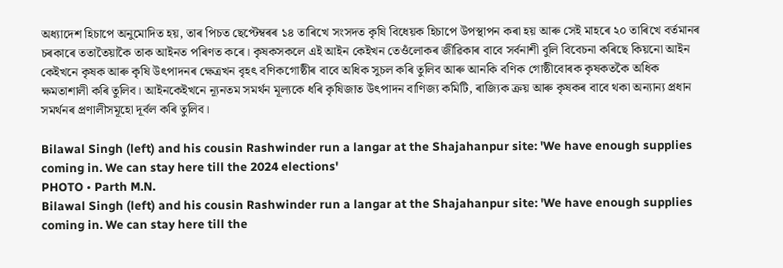অধ্যাদেশ হিচাপে অনুমোদিত হয়, তাৰ পিচত ছেপ্টেম্বৰৰ ১৪ তাৰিখে সংসদত কৃষি বিধেয়ক হিচাপে উপস্থাপন কৰা হয় আৰু সেই মাহৰে ২০ তাৰিখে বৰ্তমানৰ চৰকাৰে ততাতৈয়াকৈ তাক আইনত পৰিণত কৰে। কৃষকসকলে এই আইন কেইখন তেওঁলোকৰ জীৱিকাৰ বাবে সৰ্বনাশী বুলি বিবেচনা কৰিছে কিয়নো আইন কেইখনে কৃষক আৰু কৃষি উৎপাদনৰ ক্ষেত্ৰখন বৃহৎ বণিকগোষ্ঠীৰ বাবে অধিক সুচল কৰি তুলিব আৰু আনকি বণিক গোষ্ঠীবোৰক কৃষকতকৈ অধিক ক্ষমতাশালী কৰি তুলিব। আইনকেইখনে ন্যূনতম সমৰ্থন মূল্যকে ধৰি কৃষিজাত উৎপাদন বাণিজ্য কমিটি, ৰাজ্যিক ক্ৰয় আৰু কৃষকৰ বাবে থকা অন্যান্য প্ৰধান সমৰ্থনৰ প্ৰণালীসমূহো দূৰ্বল কৰি তুলিব।

Bilawal Singh (left) and his cousin Rashwinder run a langar at the Shajahanpur site: 'We have enough supplies coming in. We can stay here till the 2024 elections'
PHOTO • Parth M.N.
Bilawal Singh (left) and his cousin Rashwinder run a langar at the Shajahanpur site: 'We have enough supplies coming in. We can stay here till the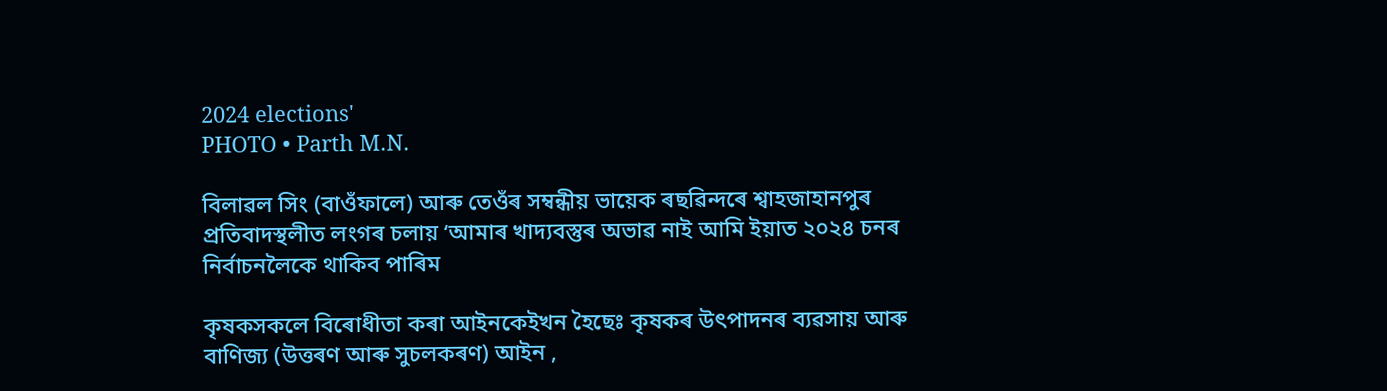2024 elections'
PHOTO • Parth M.N.

বিলাৱল সিং (বাওঁফালে) আৰু তেওঁৰ সম্বন্ধীয় ভায়েক ৰছৱিন্দৰে শ্বাহজাহানপুৰ প্ৰতিবাদস্থলীত লংগৰ চলায় ‘আমাৰ খাদ্যবস্তুৰ অভাৱ নাই আমি ইয়াত ২০২৪ চনৰ নিৰ্বাচনলৈকে থাকিব পাৰিম

কৃষকসকলে বিৰোধীতা কৰা আইনকেইখন হৈছেঃ কৃষকৰ উৎপাদনৰ ব্যৱসায় আৰু বাণিজ্য (উত্তৰণ আৰু সুচলকৰণ) আইন ,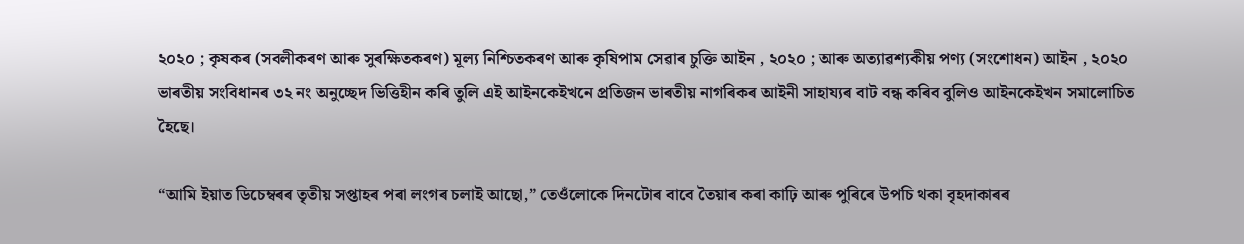২০২০ ; কৃষকৰ (সবলীকৰণ আৰু সুৰক্ষিতকৰণ) মূল্য নিশ্চিতকৰণ আৰু কৃষিপাম সেৱাৰ চুক্তি আইন , ২০২০ ; আৰু অত্যাৱশ্যকীয় পণ্য (সংশোধন) আইন , ২০২০ ভাৰতীয় সংবিধানৰ ৩২ নং অনুচ্ছেদ ভিত্তিহীন কৰি তুলি এই আইনকেইখনে প্ৰতিজন ভাৰতীয় নাগৰিকৰ আইনী সাহায্যৰ বাট বন্ধ কৰিব বুলিও আইনকেইখন সমালোচিত হৈছে।

“আমি ইয়াত ডিচেম্বৰৰ তৃতীয় সপ্তাহৰ পৰা লংগৰ চলাই আছো,” তেওঁলোকে দিনটোৰ বাবে তৈয়াৰ কৰা কাঢ়ি আৰু পুৰিৰে উপচি থকা বৃহদাকাৰৰ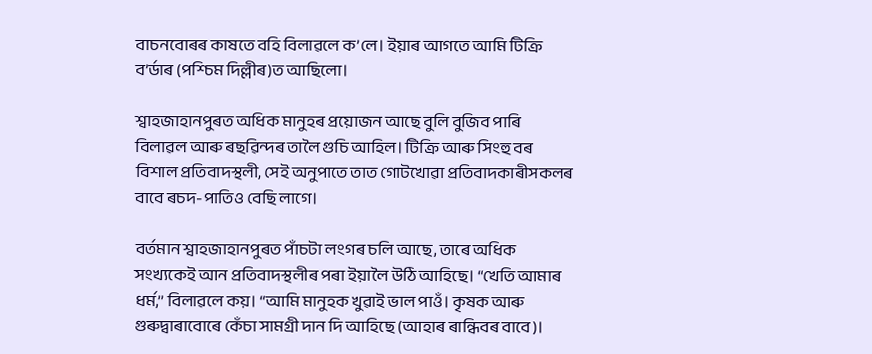বাচনবোৰৰ কাষতে বহি বিলাৱলে ক’লে। ইয়াৰ আগতে আমি টিক্ৰি ব’ৰ্ডাৰ (পশ্চিম দিল্লীৰ)ত আছিলো।

শ্বাহজাহানপুৰত অধিক মানুহৰ প্ৰয়োজন আছে বুলি বুজিব পাৰি বিলাৱল আৰু ৰছৱিন্দৰ তালৈ গুচি আহিল। টিক্ৰি আৰু সিংহু বৰ বিশাল প্ৰতিবাদস্থলী, সেই অনুপাতে তাত গোটখোৱা প্ৰতিবাদকাৰীসকলৰ বাবে ৰচদ-পাতিও বেছি লাগে।

বৰ্তমান শ্বাহজাহানপুৰত পাঁচটা লংগৰ চলি আছে, তাৰে অধিক সংখ্যকেই আন প্ৰতিবাদস্থলীৰ পৰা ইয়ালৈ উঠি আহিছে। “খেতি আমাৰ ধৰ্ম,’’ বিলাৱলে কয়। “আমি মানুহক খুৱাই ভাল পাওঁ। কৃষক আৰু গুৰুদ্বাৰাবোৰে কেঁচা সামগ্ৰী দান দি আহিছে (আহাৰ ৰান্ধিবৰ বাবে)।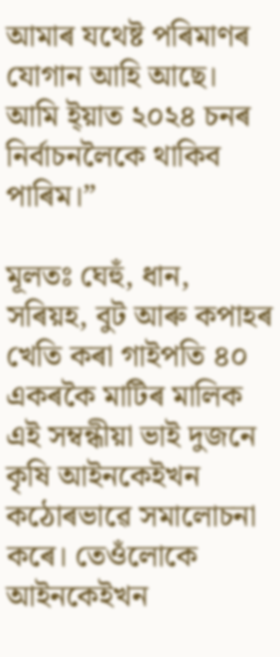আমাৰ যথেষ্ট পৰিমাণৰ যোগান আহি আছে। আমি ই্য়াত ২০২৪ চনৰ নিৰ্বাচনলৈকে থাকিব পাৰিম।”

মূলতঃ ঘেহুঁ, ধান, সৰিয়হ, বুট আৰু কপাহৰ খেতি কৰা গাইপতি ৪০ একৰকৈ মাটিৰ মালিক এই সম্বন্ধীয়া ভাই দুজনে কৃষি আইনকেইখন কঠোৰভাৱে সমালোচনা কৰে। তেওঁলোকে আইনকেইখন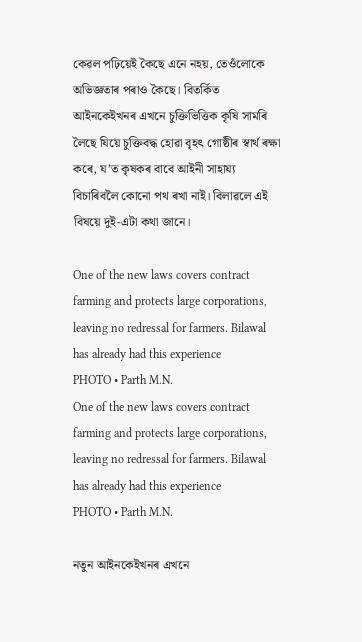কেৱল পঢ়িয়েই কৈছে এনে নহয়, তেওঁলোকে অভিজ্ঞতাৰ পৰাও কৈছে। বিতৰ্কিত আইনকেইখনৰ এখনে চুক্তিভিত্তিক কৃষি সামৰি লৈছে যিয়ে চুক্তিবদ্ধ হোৱা বৃহৎ গোষ্ঠীৰ স্বাৰ্থ ৰক্ষা কৰে, য’ত কৃষকৰ বাবে আইনী সাহায্য বিচাৰিবলৈ কোনো পথ ৰখা নাই। বিলাৱলে এই বিষয়ে দুই-এটা কথা জানে।

One of the new laws covers contract farming and protects large corporations, leaving no redressal for farmers. Bilawal has already had this experience
PHOTO • Parth M.N.
One of the new laws covers contract farming and protects large corporations, leaving no redressal for farmers. Bilawal has already had this experience
PHOTO • Parth M.N.

নতুন আইনকেইখনৰ এখনে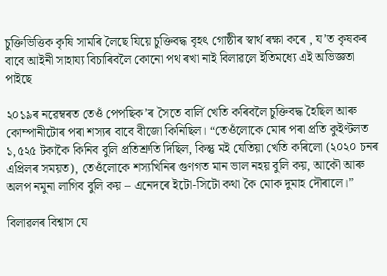চুক্তিভিত্তিক কৃষি সামৰি লৈছে যিয়ে চুক্তিবদ্ধ বৃহৎ গোষ্ঠীৰ স্বাৰ্থ ৰক্ষা কৰে , য’ত কৃষকৰ বাবে আইনী সাহায্য বিচাৰিবলৈ কোনো পথ ৰখা নাই বিলাৱলে ইতিমধ্যে এই অভিজ্ঞতা পাইছে

২০১৯ৰ নৱেম্বৰত তেওঁ পেপছিক’ৰ সৈতে বাৰ্লি খেতি কৰিবলৈ চুক্তিবদ্ধ হৈছিল আৰু কোম্পানীটোৰ পৰা শস্যৰ বাবে বীজো কিনিছিল। “তেওঁলোকে মোৰ পৰা প্ৰতি কুইণ্টলত ১,৫২৫ টকাকৈ কিনিব বুলি প্ৰতিশ্ৰুতি দিছিল, কিন্তু মই যেতিয়া খেতি কৰিলো (২০২০ চনৰ এপ্ৰিলৰ সময়ত), তেওঁলোকে শস্যখিনিৰ গুণগত মান ভাল নহয় বুলি কয়, আকৌ আৰু অলপ নমুনা লাগিব বুলি কয় – এনেদৰে ইটো-সিটো কথা কৈ মোক দুমাহ দৌৰালে।”

বিলাৱলৰ বিশ্বাস যে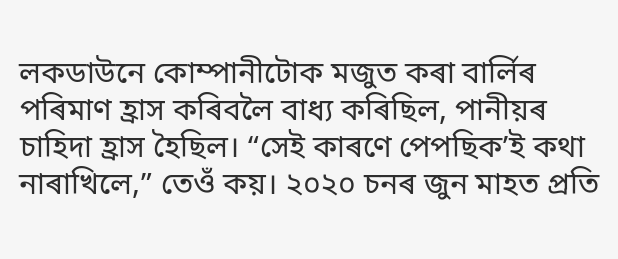লকডাউনে কোম্পানীটোক মজুত কৰা বাৰ্লিৰ পৰিমাণ হ্ৰাস কৰিবলৈ বাধ্য কৰিছিল, পানীয়ৰ চাহিদা হ্ৰাস হৈছিল। “সেই কাৰণে পেপছিক’ই কথা নাৰাখিলে,” তেওঁ কয়। ২০২০ চনৰ জুন মাহত প্ৰতি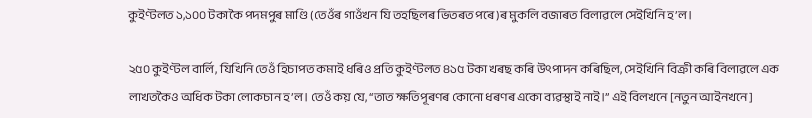কুইণ্টলত ১,১০০ টকাকৈ পদমপুৰ মাণ্ডি (তেওঁৰ গাওঁখন যি তহছিলৰ ভিতৰত পৰে)ৰ মুকলি বজাৰত বিলাৱলে সেইখিনি হ’ল।

২৫০ কুইণ্টল বাৰ্লি, যিখিনি তেওঁ হিচাপত কমাই ধৰিও প্ৰতি কুইণ্টলত ৪১৫ টকা খৰছ কৰি উৎপাদন কৰিছিল, সেইখিনি বিক্ৰী কৰি বিলাৱলে এক লাখতকৈও অধিক টকা লোকচান হ’ল। তেওঁ কয় যে, “তাত ক্ষতিপূৰণৰ কোনো ধৰণৰ একো ব্যৱস্থাই নাই।” এই বিলখনে [নতুন আইনখনে]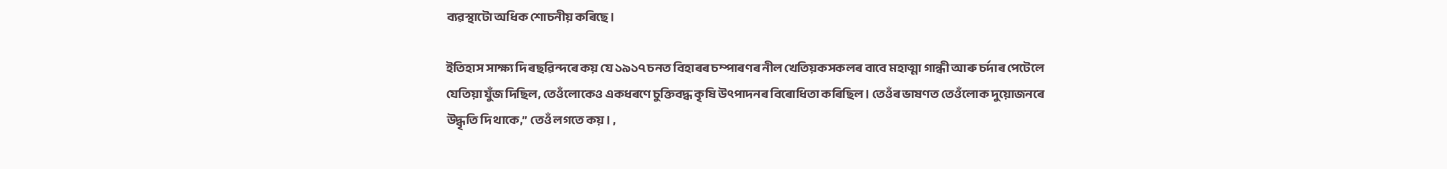ব্যৱস্থাটো অধিক শোচনীয় কৰিছে।

ইতিহাস সাক্ষ্য দি ৰছৱিন্দৰে কয় যে ১৯১৭ চনত বিহাৰৰ চম্পাৰণৰ নীল খেতিয়কসকলৰ বাবে মহাত্মা গান্ধী আৰু চৰ্দাৰ পেটেলে যেতিয়া যুঁজ দিছিল, তেওঁলোকেও একধৰণে চুক্তিবদ্ধ কৃষি উৎপাদনৰ বিৰোধিতা কৰিছিল। তেওঁৰ ভাষণত তেওঁলোক দুয়োজনৰে উদ্ধৃতি দি থাকে,” তেওঁ লগতে কয়। ,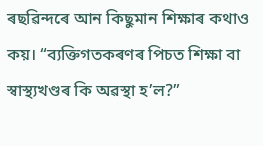ৰছৱিন্দৰে আন কিছুমান শিক্ষাৰ কথাও কয়। “ব্যক্তিগতকৰণৰ পিচত শিক্ষা বা স্বাস্থ্যখণ্ডৰ কি অৱস্থা হ’ল?”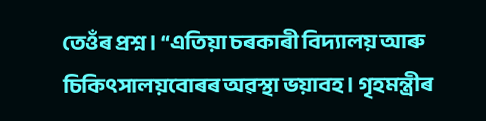তেওঁৰ প্ৰশ্ন। “এতিয়া চৰকাৰী বিদ্যালয় আৰু চিকিৎসালয়বোৰৰ অৱস্থা ভয়াবহ। গৃহমন্ত্ৰীৰ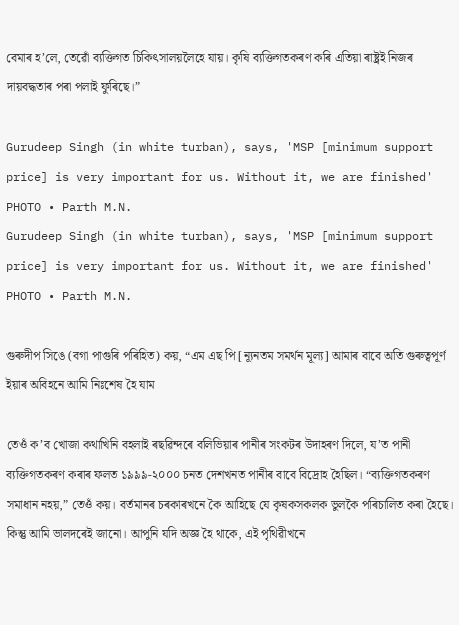বেমাৰ হ’লে, তেৱোঁ ব্যক্তিগত চিকিৎসালয়লৈহে যায়। কৃষি ব্যক্তিগতকৰণ কৰি এতিয়া ৰাষ্ট্ৰই নিজৰ দায়বদ্ধতাৰ পৰা পলাই ফুৰিছে।”

Gurudeep Singh (in white turban), says, 'MSP [minimum support price] is very important for us. Without it, we are finished'
PHOTO • Parth M.N.
Gurudeep Singh (in white turban), says, 'MSP [minimum support price] is very important for us. Without it, we are finished'
PHOTO • Parth M.N.

গুৰুদীপ সিঙে (বগা পাগুৰি পৰিহিত) কয়, “এম এছ পি [ন্যূনতম সমৰ্থন মূল্য] আমাৰ বাবে অতি গুৰুত্বপূৰ্ণ ইয়াৰ অবিহনে আমি নিঃশেষ হৈ যাম

তেওঁ ক’ব খোজা কথাখিনি বহলাই ৰছৱিন্দৰে বলিভিয়াৰ পানীৰ সংকটৰ উদাহৰণ দিলে, য’ত পানী ব্যক্তিগতকৰণ কৰাৰ ফলত ১৯৯৯-২০০০ চনত দেশখনত পানীৰ বাবে বিদ্ৰোহ হৈছিল। “ব্যক্তিগতকৰণ সমাধান নহয়,” তেওঁ কয়। বৰ্তমানৰ চৰকাৰখনে কৈ আহিছে যে কৃষকসকলক ভুলকৈ পৰিচালিত কৰা হৈছে। কিন্তু আমি ভালদৰেই জানো। আপুনি যদি অজ্ঞ হৈ থাকে, এই পৃথিৱীখনে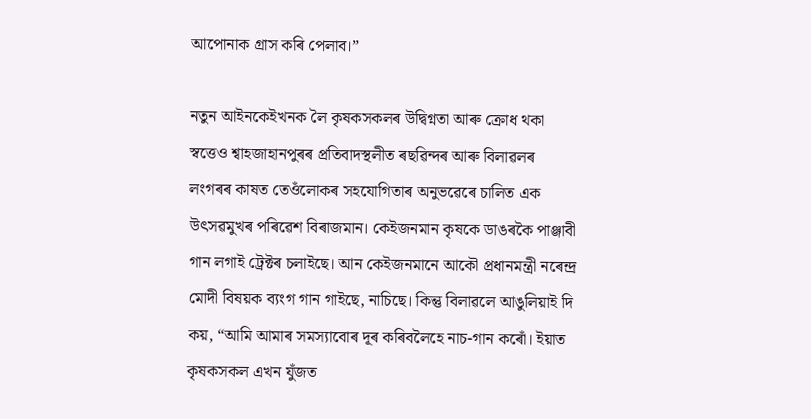আপোনাক গ্ৰাস কৰি পেলাব।”

নতুন আইনকেইখনক লৈ কৃষকসকলৰ উদ্বিগ্নতা আৰু ক্ৰোধ থকা স্বত্তেও শ্বাহজাহানপুৰৰ প্ৰতিবাদস্থলীত ৰছৱিন্দৰ আৰু বিলাৱলৰ লংগৰৰ কাষত তেওঁলোকৰ সহযোগিতাৰ অনুভৱেৰে চালিত এক উৎসৱমুখৰ পৰিৱেশ বিৰাজমান। কেইজনমান কৃষকে ডাঙৰকৈ পাঞ্জাবী গান লগাই ট্ৰেক্টৰ চলাইছে। আন কেইজনমানে আকৌ প্ৰধানমন্ত্ৰী নৰেন্দ্ৰ মোদী বিষয়ক ব্যংগ গান গাইছে, নাচিছে। কিন্তু বিলাৱলে আঙুলিয়াই দি কয়, “আমি আমাৰ সমস্যাবোৰ দূৰ কৰিবলৈহে নাচ-গান কৰোঁ। ইয়াত কৃষকসকল এখন যুঁজত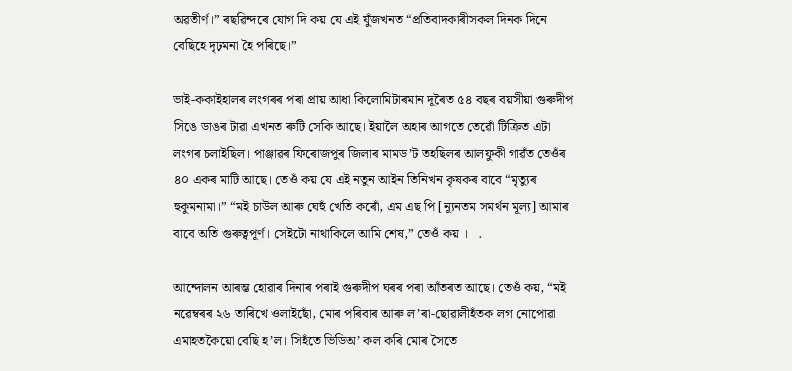অৱতীৰ্ণ।” ৰছৱিন্দৰে যোগ দি কয় যে এই যুঁজখনত “প্ৰতিবাদকাৰীসকল দিনক দিনে বেছিহে দৃঢ়মনা হৈ পৰিছে।”

ভাই-ককাইহালৰ লংগৰৰ পৰা প্ৰায় আধা কিলোমিটাৰমান দূৰৈত ৫৪ বছৰ বয়সীয়া গুৰুদীপ সিঙে ডাঙৰ টাৱা এখনত ৰুটি সেকি আছে। ইয়ালৈ অহাৰ আগতে তেৱোঁ টিক্ৰিত এটা লংগৰ চলাইছিল। পাঞ্জাৱৰ ফিৰোজপুৰ জিলাৰ মামড’ট তহছিলৰ আলফুকী গাৱঁত তেওঁৰ ৪০ একৰ মাটি আছে। তেওঁ কয় যে এই নতুন আইন তিনিখন কৃষকৰ বাবে “মৃত্যুৰ হুকুমনামা।” “মই চাউল আৰু ঘেহুঁ খেতি কৰোঁ, এম এছ পি [ন্যূনতম সমৰ্থন মূল্য] আমাৰ বাবে অতি গুৰুত্বপূৰ্ণ। সেইটো নাথাকিলে আমি শেষ,” তেওঁ কয় ।   .

আন্দোলন আৰম্ভ হোৱাৰ দিনাৰ পৰাই গুৰুদীপ ঘৰৰ পৰা আঁতৰত আছে। তেওঁ কয়, “মই নৱেম্বৰৰ ২৬ তাৰিখে ওলাইছোঁ, মোৰ পৰিবাৰ আৰু ল’ৰা-ছোৱালীহঁতক লগ নোপোৱা এমাহতকৈয়ো বেছি হ’ল। সিহঁতে ভিডিঅ’ কল কৰি মোৰ সৈতে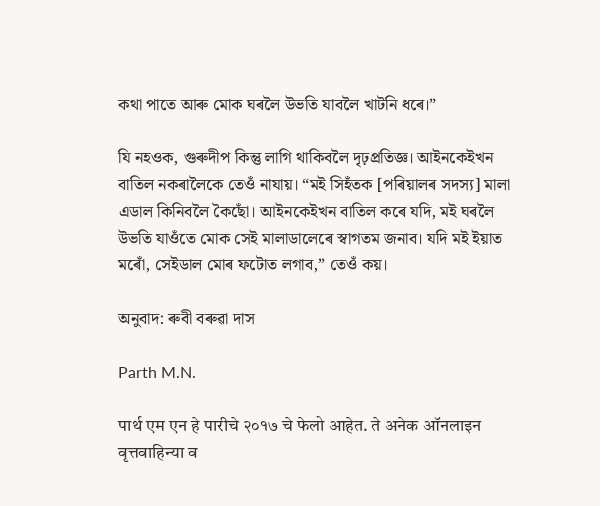কথা পাতে আৰু মোক ঘৰলৈ উভতি যাবলৈ খাটনি ধৰে।”

যি নহওক, গুৰুদীপ কিন্তু লাগি থাকিবলৈ দৃঢ়প্ৰতিজ্ঞ। আইনকেইখন বাতিল নকৰালৈকে তেওঁ নাযায়। “মই সিহঁতক [পৰিয়ালৰ সদস্য] মালা এডাল কিনিবলৈ কৈছোঁ। আইনকেইখন বাতিল কৰে যদি, মই ঘৰলৈ উভতি যাওঁতে মোক সেই মালাডালেৰে স্বাগতম জনাব। যদি মই ইয়াত মৰোঁ, সেইডাল মোৰ ফটোত লগাব,” তেওঁ কয়।

অনুবাদ: ৰুবী বৰুৱা দাস

Parth M.N.

पार्थ एम एन हे पारीचे २०१७ चे फेलो आहेत. ते अनेक ऑनलाइन वृत्तवाहिन्या व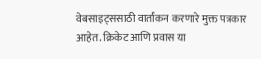वेबसाइट्ससाठी वार्तांकन करणारे मुक्त पत्रकार आहेत. क्रिकेट आणि प्रवास या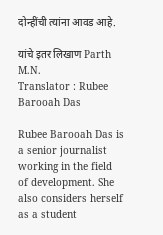दोन्हींची त्यांना आवड आहे.

यांचे इतर लिखाण Parth M.N.
Translator : Rubee Barooah Das

Rubee Barooah Das is a senior journalist working in the field of development. She also considers herself as a student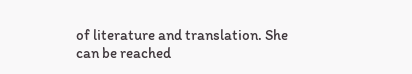of literature and translation. She can be reached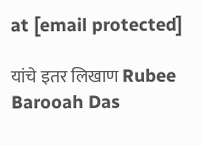at [email protected]

यांचे इतर लिखाण Rubee Barooah Das